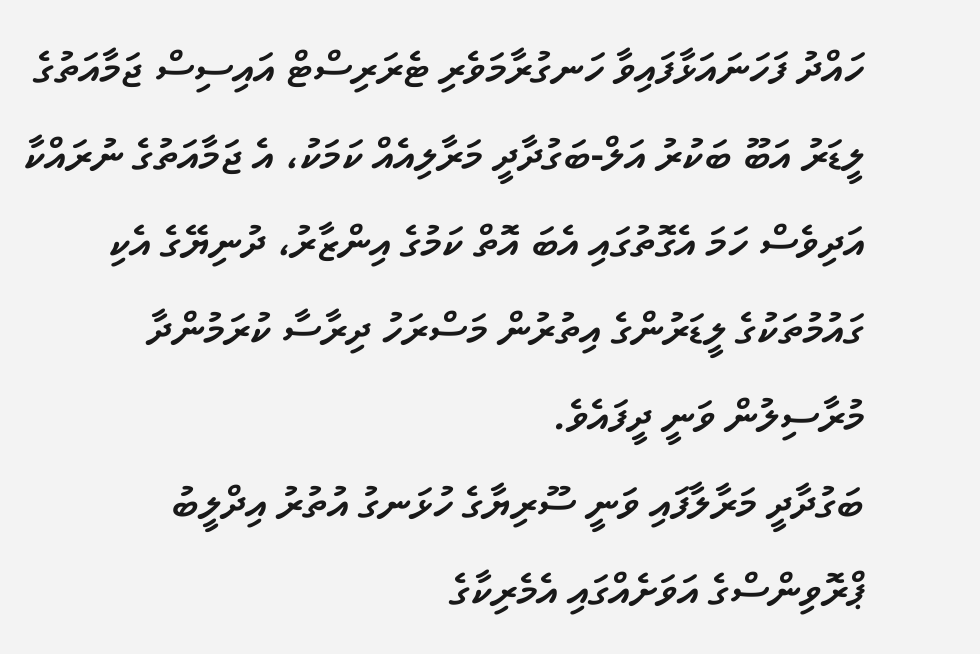ހައްދު ފަހަނައަޅާފައިވާ ހަނގުރާމަވެރި ޓެރަރިސްޓް އައިސިސް ޖަމާއަތުގެ ލީޑަރު އަބޫ ބަކުރު އަލް-ބަގުދާދީ މަރާލިއެއް ކަމަކު، އެ ޖަމާއަތުގެ ނުރައްކާ އަދިވެސް ހަމަ އެގޮތުގައި އެބަ އޮތް ކަމުގެ އިންޒާރު، ދުނިޔޭގެ އެކި ގައުމުތަކުގެ ލީޑަރުންގެ އިތުރުން މަސްރަހު ދިރާސާ ކުރަމުންދާ މުރާސިލުން ވަނީ ދީފައެވެ.
ބަގުދާދީ މަރާލާފައި ވަނީ ސޫރިޔާގެ ހުޅަނގު އުތުރު އިދްލީބު ޕްރޮވިންސްގެ އަވަށެއްގައި އެމެރިކާގެ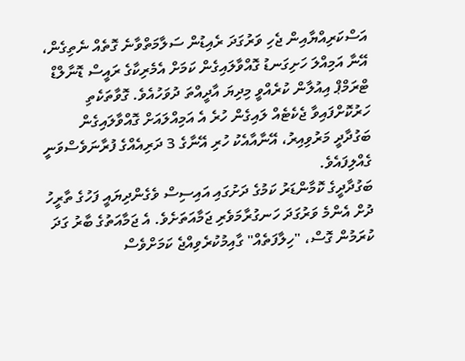އަސްކަރިއްޔާއިން ޖެހި ވަރުގަދަ ރެއިޑުން ސަލާމަތްވާނެ ގޮތެއް ނެތިގެން، އޭނާ އަމިއްލަ ހަށިގަނޑު ގޮއްވާލައިގެން ކަމަށް އެމެރިކާގެ ރައީސް ޑޮނާލްޑް ޓްރަމްޕް އިއުލާން ކުރެއްވީ މިދިޔަ އާދީއްތަ ދުވަހުއެވެ. ގޮވާތަކެތި ހަރުކޮށްފައިވާ ޖެކެޓެއް ލައިގެން ހުރެ އެ އަމިއްލައަށް ގޮއްވާލައިގެން ބަގުދާދީ މަރުވިއިރު، އޭނާއާއެކު ހުރި އޭނާގެ 3 ދަރިއެއްގެ ފުރާނަވެސްވަނީ ގެއްލިފައެވެ.
ބަގުދާދީގެ ކޮމާންޑަރު ކަމުގެ ދަށުގައި އައިސިސް ވެގެންދިޔައީ ފަހުގެ ތާރީހު ދުށް އެންމެ ވަރުގަދަ ހަނގުރާމަވެރި ޖަމާއަތަށެވެ. އެ ޖަމާއަތުގެ ބާރު ގަދަ ކުރަމުން ގޮސް، "ހިލާފަތެއް" ގާއިމުކުރެވިއްޖެ ކަމަށްވެސް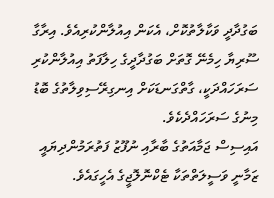ބަގުދާދީ ވަކާލާތުކޮށް، އެކަން އިއުލާންކުރިއެވެ. އިރާގާ ސޫރިޔާ ހިމެނޭ ގޮތަށް ބަގުދާދީގެ ހިލާފަތު އިއުލާންކުރި ސަރަހައްދަކީ، ގާތްގަނޑަކަށް އިނގިރޭސިވިލާތުގެ ބޮޑު މިނުގެ ސަރަހައްދެކެވެ.
އައިސިސް ޖަމާއަތުގެ ބާރާއި ނުފޫޒު ފަތުރަމުންދިޔައީ ޒަމާނީ ވަސީލަތްތަކާ ޓެކްނޮލޮޖީގެ އެހީގައެވެ.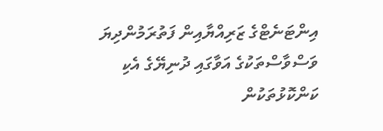އިންޓަނެޓްގެ ޒަރިއްޔާއިން ފަތުރަމުންދިޔަ ވަސްވާސްތަކުގެ އަވާގައި ދުނިޔޭގެ އެކި ކަންކޮޅުތަކުން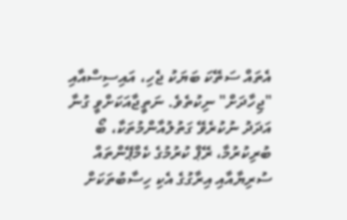އެތައް ސަތޭކަ ބަޔަކު ޖެހި، އައިސިސްއާއި "ޖިހާދަށް" ނިކުތެވެ. ނަތީޖާއަކަށްވީ ގުނާ އަދަދު ނުކުރެވޭ ގަތުލުއާންމުތަކާ، ބޯ ބުރިކުރުމާ، ރޭޕް ކުރުމުގެ ކެމްޕޭންތައް ސުރިޔާއާއި އިރާގުގެ އެކި ހިސާބުތަކަށް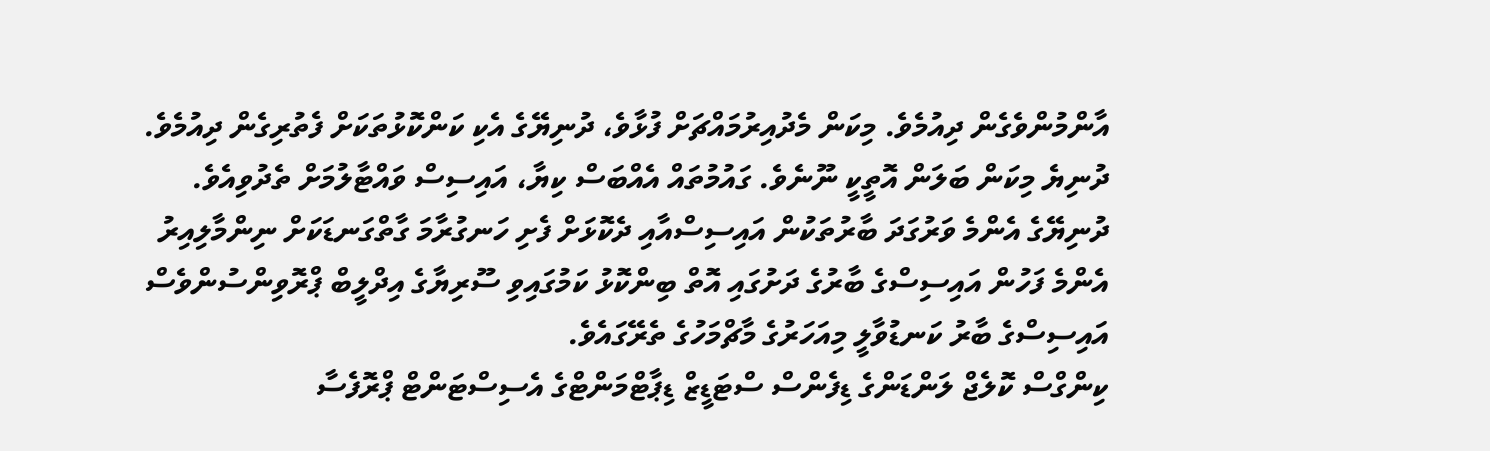އާންމުންވެގެން ދިއުމެވެ. މިކަން މެދުއިރުމައްޗަށް ފުޅާވެ، ދުނިޔޭގެ އެކި ކަންކޮޅުތަކަށް ފެތުރިގެން ދިއުމެވެ. ދުނިޔެ މިކަން ބަލަން އޮތީކީ ނޫނެވެ. ގައުމުތައް އެއްބަސް ކިޔާ، އައިސިސް ވައްޓާލުމަށް ތެދުވިއެވެ. ދުނިޔޭގެ އެންމެ ވަރުގަދަ ބާރުތަކުން އައިސިސްއާއި ދެކޮޅަށް ފެށި ހަނގުރާމަ ގާތްގަނޑަކަށް ނިންމާލިއިރު އެންމެ ފަހުން އައިސިސްގެ ބާރުގެ ދަށުގައި އޮތް ބިންކޮޅު ކަމުގައިވި ސޫރިޔާގެ އިދްލީބް ޕްރޮވިންސުންވެސް އައިސިސްގެ ބާރު ކަނޑުވާލީ މިއަހަރުގެ މާޗްމަހުގެ ތެރޭގައެވެ.
ކިންގްސް ކޮލެޖް ލަންޑަންގެ ޑިފެންސް ސްޓަޑީޒް ޑިޕާޓްމަންޓްގެ އެސިސްޓަންޓް ޕްރޮފެސާ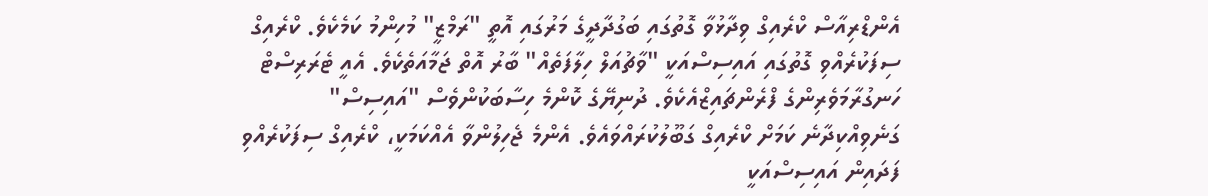އެންޑްރިއާސް ކްރެއިގް ވިދާޅުވާ ގޮތުގައި ބަގުދާދީގެ މަރުގައި އޮތީ "ރަމްޒީ" މުހިންމު ކަމެކެވެ. ކްރެއިގް ސިފަކުރެއްވި ގޮތުގައި އައިސިސްއަކީ "ވާޗުއަލް ހިލާފަތެއް" ބާރު އޮތް ޖަމާއަތެކެވެ. އެއީ ޓެރަރިސްޓް ހަނގުރާމަވެރިންގެ ފްރެންޗައިޒްއެކެވެ. ދުނިޔޭގެ ކޮންމެ ހިސާބަކުންވެސް "އައިސިސް" ގަނެވިއްކިދާނެ ކަމަށް ކްރެއިގް ގަބޫލުކުރައްވައެވެ. އެންމެ ޖެހިލުންވާ އެއްކަމަކީ، ކްރެއިގް ސިފަކުރެއްވި ފަދައިން އައިސިސްއަކީ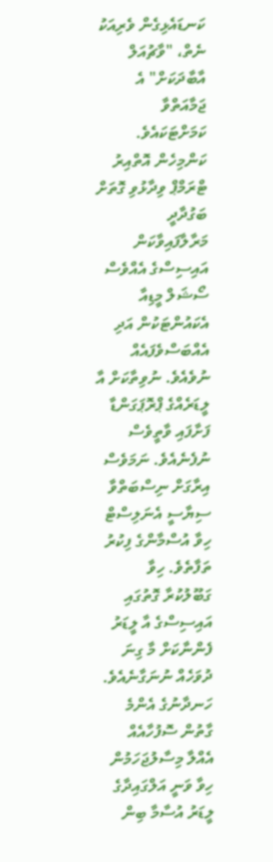ކަނޑައެޅިގެން ވެރިއަކު ނެތް، "ވާޗުއަލް އާބާދަކަށް" އެ ޖަމާއަތްވާ ކަމަށްޓަކައެވެ.
ކަންމިހެން އޮތްއިރު ޓްރަމްޕް ވިދާޅުވި ގޮތަށް ބަގުދާދީ މަރާލާފައިވާކަން އައިސިސްގެ އެއްވެސް ސޯޝަލް މީޑިއާ އެކައުންޓަކުން އަދި އެއްބަސްވެފައެއް ނުވެއެވެ. ނުވިތާކަށް އާ ލީޑަރެއްގެ ޕްރޮޕަގަންޑާ ފަށާފައި ވާތީވެސް ނުފެނެއެވެ. ނަމަވެސް އިރާގަށް ނިސްބަތްވާ ސިޔާސީ އެނަލިސްޓް ހިވާ އުސްމާންގެ ފިކުރު ތަފާތެވެ. ހިވާ ގަބޫލުކުރާ ގޮތުގައި އައިސިސްގެ އާ ލީޑަރު ފެންނާކަށް މާ ގިނަ ދުވަހެއް ނުނަގާނެއެވެ. ހަނދާނުގެ އެންމެ ގާތުން ސޮފުހާއެއް އެއްލާ މިސާލުޖަހަމުން ހިވާ ވަނީ އަލްގައިދާގެ ލީޑަރު އުސާމާ ބިން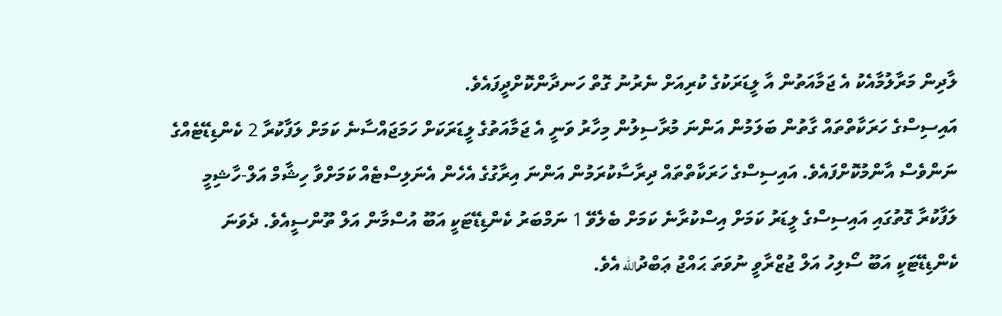ލާދިން މަރާލުމާއެކު އެ ޖަމާއަތުން އާ ލީޑަރަކުގެ ކުރިއަށް ނެރުނު ގޮތް ހަނދާންކޮށްދީފައެވެ.
އައިސިސްގެ ހަރަކާތްތައް ގާތުން ބަލަމުން އަންނަ މުރާސިލުން މިހާރު ވަނީ އެ ޖަމާއަތުގެ ލީޑަރަކަށް ހަމަޖައްސާނެ ކަމަށް ލަފާކުރާ 2 ކެންޑިޑޭޓެއްގެ ނަންވެސް އާންމުކޮށްފައެވެ. އައިސިސްގެ ހަރަކާތްތައް ދިރާސާކުރަމުން އަންނަ އިރާގުގެ އެހެން އެނަލިސްޓެއް ކަމަށްވާ ހިޝާމް އަލް-ހާޝިމީ ލަފާކުރާ ގޮތުގައި އައިސިސްގެ ލީޑަރު ކަމަށް އިސްކުރާނެ ކަމަށް ބެލެވޭ 1 ނަމްބަރު ކެންޑިޑޭޓަކީ އަބޫ އުސްމާން އަލް ތޫންސީއެވެ. ދެވަނަ ކެންޑިޑޭޓަކީ އަބޫ ސޯލިހު އަލް ޖުޒްރާވީ ނުވަތަ ޙައްޖު ޢަބްދުالله އެވެ.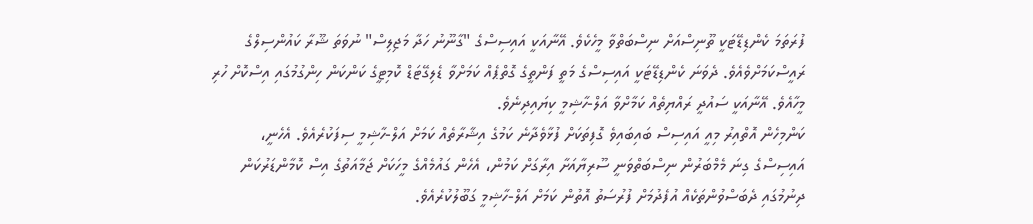ފުރަތަމަ ކެންޑިޑޭޓަކީ ތޫނިސްއަށް ނިސްބަތްވާ މީހެކެވެ. އޭނާއަކީ އައިސިސްގެ "ގާނޫނު ހަދާ މަޖިލިސް" ނުވަތަ ޝޫރާ ކައުންސިލްގެ ރައީސްކަމަށްވެއެވެ. ދެވަނަ ކެންޑިޑޭޓަކީ އައިސިސްގެ މަތީ ފަންތީގެ ގޮތްޕެއް ކަމަށްވާ ޑެލިގޭޓަޑް ކޮމިޓީގެ ކަންކަން ހިންގުމުގައި އިސްކޮށް ހުރި މީހާއެވެ. އޭނާއަކީ ސައުދީ ރައްޔިތެއް ކަމާށްވާ އަލް-ހާޝިމީ ކިޔައިދިނެވެ.
ކަންމިހެން އޮތްއިރު މިއީ އައިސިސް ބައިބައިވެ ގޮފިތަކަށް ފުޅާވެދާނެ ކަމުގެ އިޝާރާތެއް ކަމަށް އަލް-ހާޝިމީ ސިފަކުރެއެވެ. އެހެނީ، އައިސިސްގެ ގިނަ މެމްބަރުން ނިސްބަތްވަނީ ސޫރިޔާއަށާ އިރާގަށް ކަމުން، އެހެން ގައުމެއްގެ މީހަކަށް ޖަމާއަތުގެ އިސް ކޮމާންޑަރުކަން ދިނުމުގައި ދެބަސްވުންތަކެއް އުފެދުމަށް ފުރުސަތު އޮތުން ކަމަށް އަލް-ހާޝިމީ ގަބޫލުކުރެއެވެ.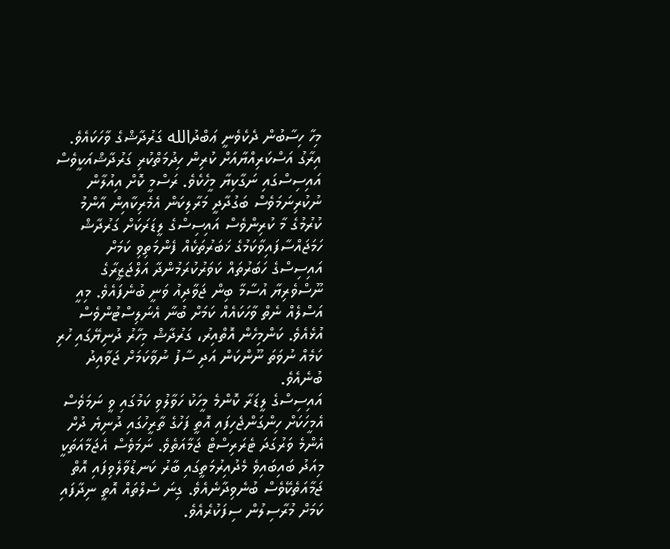މިހާ ހިސާބުން ދެކެވެނީ ޢަބްދުالله ގަރުދާޝްގެ ވާހަކައެވެ. އިރާގު އަސްކަރިއްޔާއަށް ކުރިން ހިދުމަތްކުރި ގަރުދާޝްއަކީވެސް އައިސިސްގައި ނަގާކިޔާ މީހެކެވެ. ރަސްމީ ކޮށް އިއުލާން ނުކުރިނަމަވެސް ބަގުދާދީ މަރާލިކަން އެމެރިކާއިން އާންމު ކުރުމުގެ މާ ކުރިންވެސް އައިސިސްގެ ލީޑަރަކަށް ގަރުދާޝް ހަމަޖައްސާފައިވާކަމުގެ ޚަބަރުތަކެއް ފެންމަތިވި ކަމަށް އައިސިސްގެ ހަބަރުތައް ކަވަރުކުރަމުންދާ އަލްޖަޒީރާގެ ނޫސްވެރިޔާ އުސާމާ ބިން ޖަވާދިއު ވަނީ ބުނެފައެވެ. މިއީ އަސްލެއް ނެތް ވާހަކައެއް ކަމަށް ބުނާ އެނަލިސްޓުންވެސް އުޅެއެވެ. ކަންމިހެން އޮތްއިރު، ގަރުދާޝް މިހާރު ދުނިޔޭގައި ހުރި ކަމެއް ނުވަތަ ނޫންކަން އަދި ސާފު ނުވާކަމަށް ޖަވާއިދު ބުނެއެވެ.
އައިސިސްގެ ލީޑަރާ ކޮންމެ މީހަކު ހަވާލުވި ކަމުގައި ވީ ނަމަވެސް އެމީހަކަށް ހިންގަންޖެހިފައި އޮތީ ފަހުގެ ތާރީހުގައި ދުނިޔެ ދުށް އެންމެ ވަރުގަދަ ޓެރަރިސްޓް ޖަމާއަތެވެ. ނަމަވެސް އެޖަމާއަތަކީ މިއަދު ބައިބައިވެ މެދުއިރުމަތީގައި ބާރު ކަނޑުވާލެވިފައި އޮތް ޖަމާއަތެކޭވެސް ބުނެވިދާނެއެވެ. ގިނަ ސެލްތައް އޮތީ ނިދާފައި ކަމަށް މުރާސިލުން ސިފަކުރެއެވެ.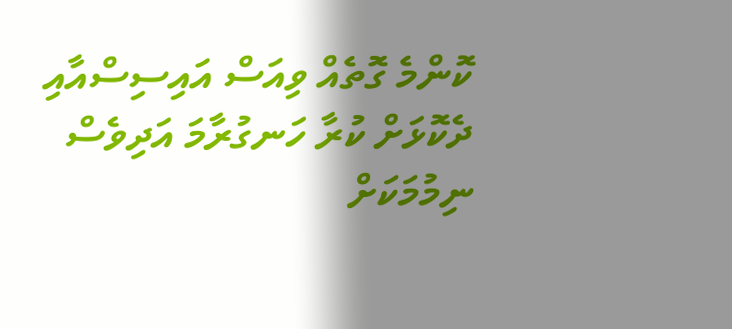ކޮންމެ ގޮތެއް ވިއަސް އައިސިސްއާއި ދެކޮޅަށް ކުރާ ހަނގުރާމަ އަދިވެސް ނިމުމަކަށް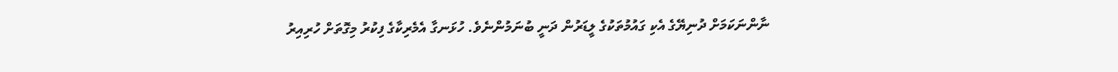ނާންނަކަމަށް ދުނިޔޭގެ އެކި ގައުމުތަކުގެ ލީޑަރުން ދަނީ ބުނަމުންނެވެ. ހުޅަނގާ އެމެރިކާގެ ފިކުރު މިގޮތަށް ހުރިއިރު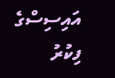އައިސިސްގެ ފިކުރު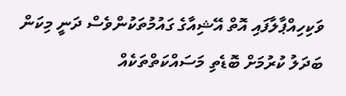ވަކިހިއްޕާލާފައި އޮތް އޭޝިއާގެ ގައުމުތަކުންވެސް ދަނީ މިކަން ބަދަލު ކުރުމަށް ބޮޑެތި މަސައްކަތްތަކެއް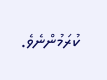ކުރަމުންނެވެ.